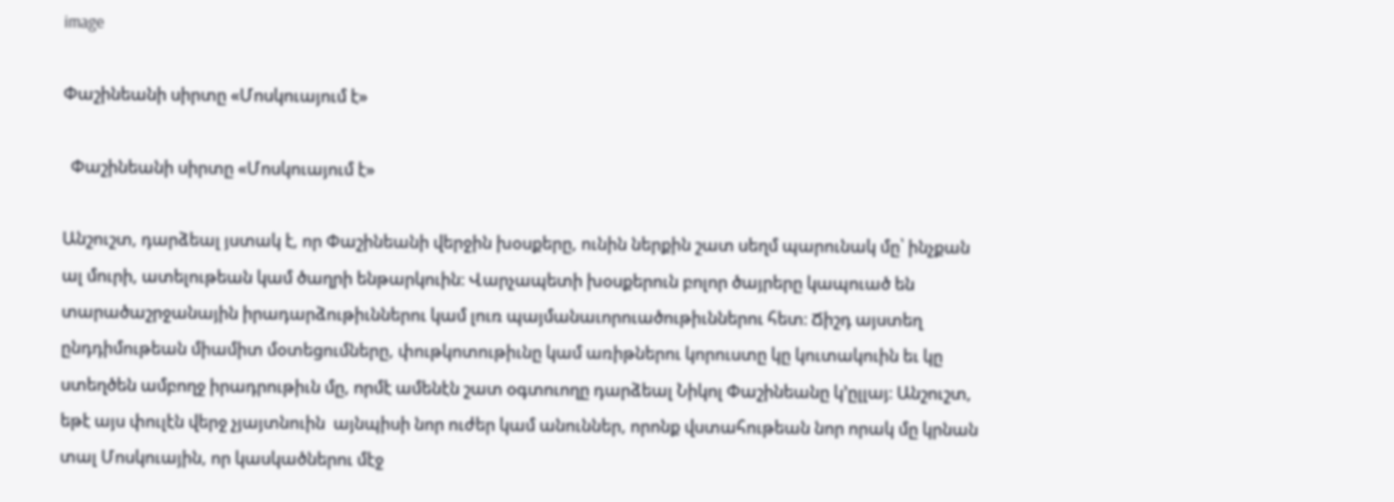image

Փաշինեանի սիրտը «Մոսկուայում է»

  Փաշինեանի սիրտը «Մոսկուայում է»

Անշուշտ, դարձեալ յստակ է, որ Փաշինեանի վերջին խօսքերը, ունին ներքին շատ սեղմ պարունակ մը՝ ինչքան ալ մուրի, ատելութեան կամ ծաղրի ենթարկուին։ Վարչապետի խօսքերուն բոլոր ծայրերը կապուած են տարածաշրջանային իրադարձութիւններու կամ լուռ պայմանաւորուածութիւններու հետ։ Ճիշդ այստեղ ընդդիմութեան միամիտ մօտեցումները, փութկոտութիւնը կամ առիթներու կորուստը կը կուտակուին եւ կը ստեղծեն ամբողջ իրադրութիւն մը, որմէ ամենէն շատ օգտուողը դարձեալ Նիկոլ Փաշինեանը կ՚ըլլայ։ Անշուշտ, եթէ այս փուլէն վերջ չյայտնուին  այնպիսի նոր ուժեր կամ անուններ, որոնք վստահութեան նոր որակ մը կրնան տալ Մոսկուային, որ կասկածներու մէջ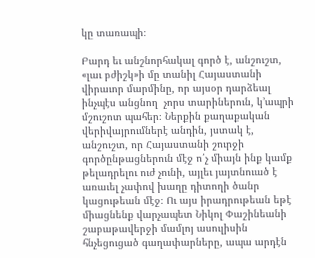կը տառապի։

Բարդ եւ անշնորհակալ գործ է, անշուշտ, «լաւ բժիշկ»ի մը տանիլ Հայաստանի վիրաւոր մարմինը, որ այսօր դարձեալ ինչպէս անցնող  չորս տարիներուն, կ՚ապրի մշուշոտ պահեր։ Ներքին քաղաքական վերիվայրումներէ անդին, յստակ է, անշուշտ, որ Հայաստանի շուրջի գործընթացներուն մէջ ո՛չ միայն ինք կամք թելադրելու ուժ չունի, այլեւ յայտնուած է առաւել չափով խաղը դիտողի ծանր կացութեան մէջ։ Ու այս իրադրութեան եթէ միացնենք վարչապետ Նիկոլ Փաշինեանի շաբաթավերջի մամլոյ ասուլիսին հնչեցուցած գաղափարները, ապա արդէն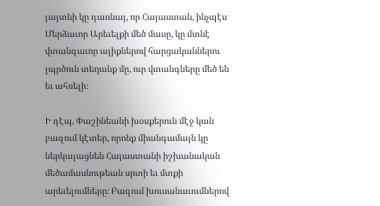յայտնի կը դառնայ, որ Հայաստան, ինչպէս Մերձաւոր Արեւելքի մեծ մասը, կը մտնէ վտանգաւոր ալիքներով հարցականներու լպրծուն տեղանք մը, ուր վտանգները մեծ են եւ ահռելի։

Ի դէպ, Փաշինեանի խօսքերուն մէջ կան բազում կէտեր, որոնք միանգամայն կը ներկայացնեն Հայաստանի իշխանական մեծամասնութեան սրտի եւ մտքի արեւելումները։ Բազում խուսանաւումներով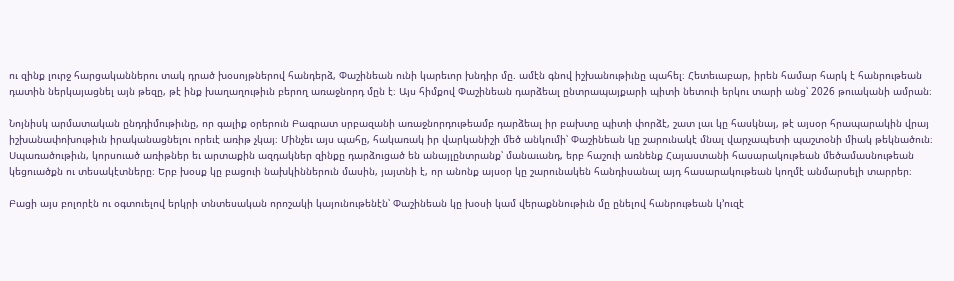ու զինք լուրջ հարցականներու տակ դրած խօսոյթներով հանդերձ, Փաշինեան ունի կարեւոր խնդիր մը. ամէն գնով իշխանութիւնը պահել։ Հետեւաբար, իրեն համար հարկ է հանրութեան դատին ներկայացնել այն թեզը, թէ ինք խաղաղութիւն բերող առաջնորդ մըն է։ Այս հիմքով Փաշինեան դարձեալ ընտրապայքարի պիտի նետուի երկու տարի անց՝ 2026 թուականի ամրան։

Նոյնիսկ արմատական ընդդիմութիւնը, որ գալիք օրերուն Բագրատ սրբազանի առաջնորդութեամբ դարձեալ իր բախտը պիտի փորձէ, շատ լաւ կը հասկնայ, թէ այսօր հրապարակին վրայ իշխանափոխութիւն իրականացնելու որեւէ առիթ չկայ։ Մինչեւ այս պահը, հակառակ իր վարկանիշի մեծ անկումի՝ Փաշինեան կը շարունակէ մնալ վարչապետի պաշտօնի միակ թեկնածուն։ Սպառածութիւն, կորսուած առիթներ եւ արտաքին ազդակներ զինքը դարձուցած են անայլընտրանք՝ մանաւանդ, երբ հաշուի առնենք Հայաստանի հասարակութեան մեծամասնութեան կեցուածքն ու տեսակէտները։ Երբ խօսք կը բացուի նախկիններուն մասին, յայտնի է, որ անոնք այսօր կը շարունակեն հանդիսանալ այդ հասարակութեան կողմէ անմարսելի տարրեր։

Բացի այս բոլորէն ու օգտուելով երկրի տնտեսական որոշակի կայունութենէն՝ Փաշինեան կը խօսի կամ վերաքննութիւն մը ընելով հանրութեան կ՚ուզէ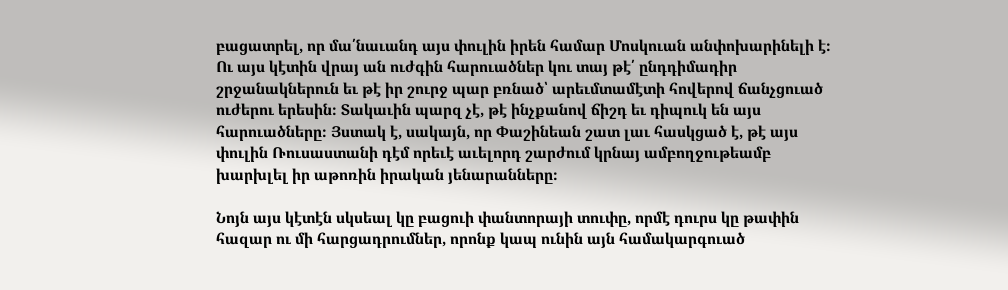բացատրել, որ մա՛նաւանդ այս փուլին իրեն համար Մոսկուան անփոխարինելի է։ Ու այս կէտին վրայ ան ուժգին հարուածներ կու տայ թէ՛ ընդդիմադիր շրջանակներուն եւ թէ իր շուրջ պար բռնած՝ արեւմտամէտի հովերով ճանչցուած ուժերու երեսին։ Տակաւին պարզ չէ, թէ ինչքանով ճիշդ եւ դիպուկ են այս հարուածները։ Յստակ է, սակայն, որ Փաշինեան շատ լաւ հասկցած է, թէ այս փուլին Ռուսաստանի դէմ որեւէ աւելորդ շարժում կրնայ ամբողջութեամբ խարխլել իր աթոռին իրական յենարանները։

Նոյն այս կէտէն սկսեալ կը բացուի փանտորայի տուփը, որմէ դուրս կը թափին հազար ու մի հարցադրումներ, որոնք կապ ունին այն համակարգուած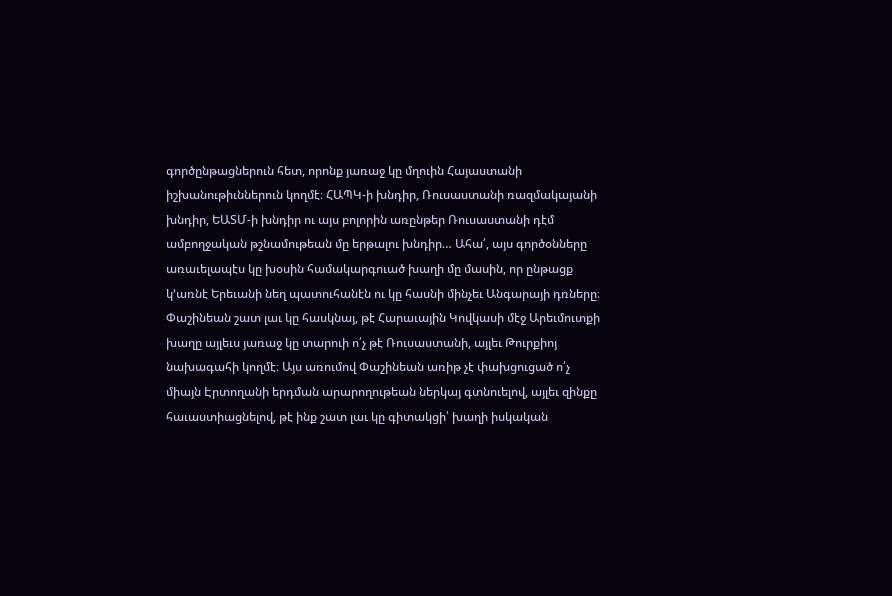գործընթացներուն հետ, որոնք յառաջ կը մղուին Հայաստանի իշխանութիւններուն կողմէ։ ՀԱՊԿ-ի խնդիր, Ռուսաստանի ռազմակայանի խնդիր, ԵԱՏՄ-ի խնդիր ու այս բոլորին առընթեր Ռուսաստանի դէմ ամբողջական թշնամութեան մը երթալու խնդիր… Ահա՛, այս գործօնները առաւելապէս կը խօսին համակարգուած խաղի մը մասին, որ ընթացք կ՚առնէ Երեւանի նեղ պատուհանէն ու կը հասնի մինչեւ Անգարայի դռները։ Փաշինեան շատ լաւ կը հասկնայ, թէ Հարաւային Կովկասի մէջ Արեւմուտքի խաղը այլեւս յառաջ կը տարուի ո՛չ թէ Ռուսաստանի, այլեւ Թուրքիոյ նախագահի կողմէ։ Այս առումով Փաշինեան առիթ չէ փախցուցած ո՛չ միայն Էրտողանի երդման արարողութեան ներկայ գտնուելով, այլեւ զինքը հաւաստիացնելով, թէ ինք շատ լաւ կը գիտակցի՝ խաղի իսկական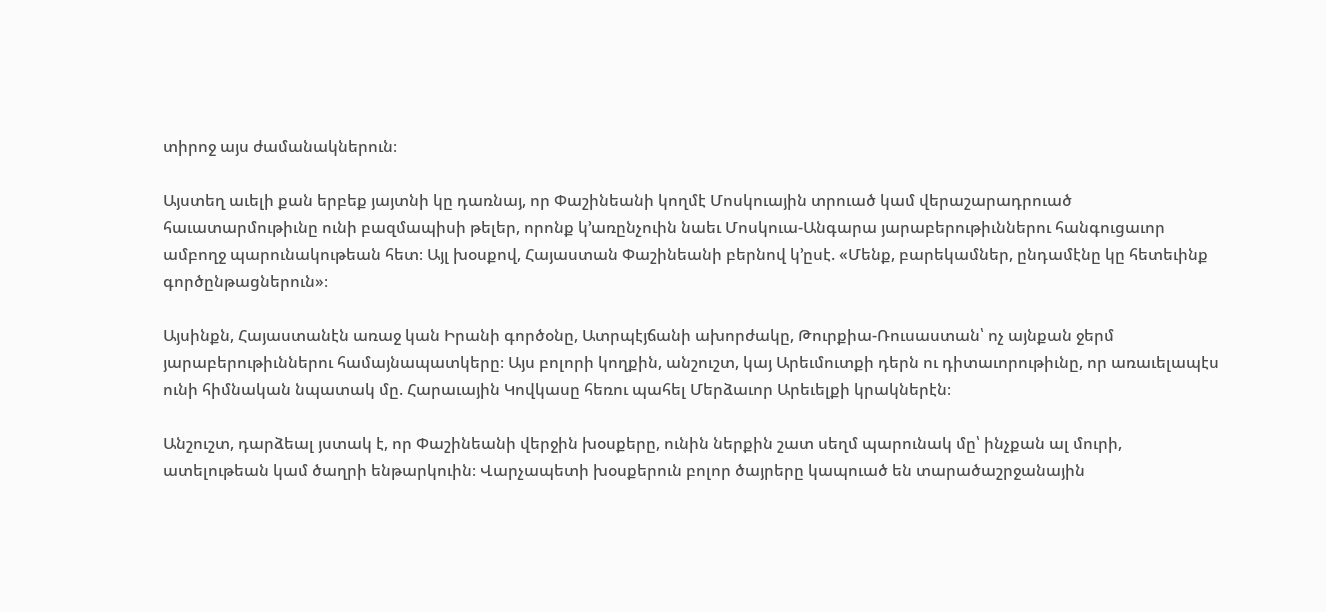տիրոջ այս ժամանակներուն։

Այստեղ աւելի քան երբեք յայտնի կը դառնայ, որ Փաշինեանի կողմէ Մոսկուային տրուած կամ վերաշարադրուած հաւատարմութիւնը ունի բազմապիսի թելեր, որոնք կ՚առընչուին նաեւ Մոսկուա-Անգարա յարաբերութիւններու հանգուցաւոր ամբողջ պարունակութեան հետ։ Այլ խօսքով, Հայաստան Փաշինեանի բերնով կ՚ըսէ. «Մենք, բարեկամներ, ընդամէնը կը հետեւինք գործընթացներուն»։

Այսինքն, Հայաստանէն առաջ կան Իրանի գործօնը, Ատրպէյճանի ախորժակը, Թուրքիա-Ռուսաստան՝ ոչ այնքան ջերմ յարաբերութիւններու համայնապատկերը։ Այս բոլորի կողքին, անշուշտ, կայ Արեւմուտքի դերն ու դիտաւորութիւնը, որ առաւելապէս ունի հիմնական նպատակ մը. Հարաւային Կովկասը հեռու պահել Մերձաւոր Արեւելքի կրակներէն։

Անշուշտ, դարձեալ յստակ է, որ Փաշինեանի վերջին խօսքերը, ունին ներքին շատ սեղմ պարունակ մը՝ ինչքան ալ մուրի, ատելութեան կամ ծաղրի ենթարկուին։ Վարչապետի խօսքերուն բոլոր ծայրերը կապուած են տարածաշրջանային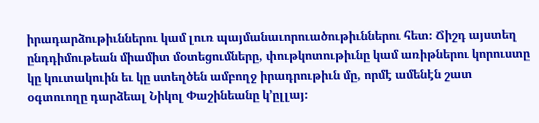իրադարձութիւններու կամ լուռ պայմանաւորուածութիւններու հետ։ Ճիշդ այստեղ ընդդիմութեան միամիտ մօտեցումները, փութկոտութիւնը կամ առիթներու կորուստը կը կուտակուին եւ կը ստեղծեն ամբողջ իրադրութիւն մը, որմէ ամենէն շատ օգտուողը դարձեալ Նիկոլ Փաշինեանը կ՚ըլլայ։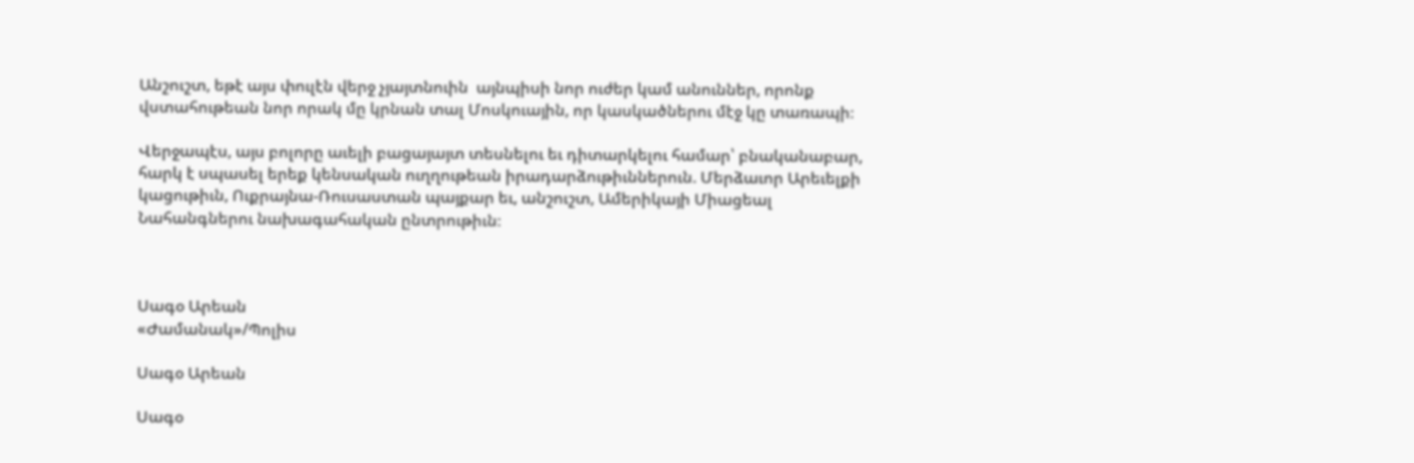Անշուշտ, եթէ այս փուլէն վերջ չյայտնուին  այնպիսի նոր ուժեր կամ անուններ, որոնք վստահութեան նոր որակ մը կրնան տալ Մոսկուային, որ կասկածներու մէջ կը տառապի։

Վերջապէս, այս բոլորը աւելի բացայայտ տեսնելու եւ դիտարկելու համար՝ բնականաբար, հարկ է սպասել երեք կենսական ուղղութեան իրադարձութիւններուն. Մերձաւոր Արեւելքի կացութիւն, Ուքրայնա-Ռուսաստան պայքար եւ, անշուշտ, Ամերիկայի Միացեալ Նահանգներու նախագահական ընտրութիւն։



Սագօ Արեան
«Ժամանակ»/Պոլիս

Սագօ Արեան

Սագօ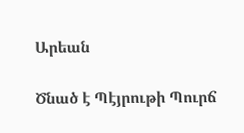Արեան

Ծնած է Պէյրութի Պուրճ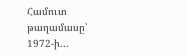Համուտ թաղամասը՝ 1972-ի...